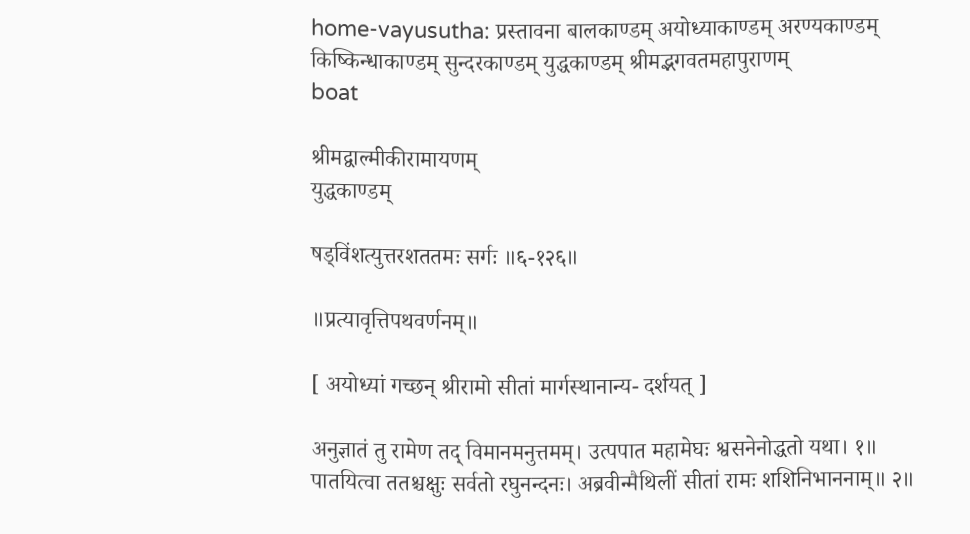home-vayusutha: प्रस्तावना बालकाण्डम् अयोध्याकाण्डम् अरण्यकाण्डम् किष्किन्धाकाण्डम् सुन्दरकाण्डम् युद्धकाण्डम् श्रीमद्भगवतमहापुराणम्
boat

श्रीमद्वाल्मीकीरामायणम्
युद्धकाण्डम्

षड्विंशत्युत्तरशततमः सर्गः ॥६-१२६॥

॥प्रत्यावृत्तिपथवर्णनम्॥

[ अयोध्यां गच्छन् श्रीरामो सीतां मार्गस्थानान्य- दर्शयत् ]

अनुज्ञातं तु रामेण तद् विमानमनुत्तमम्। उत्पपात महामेघः श्वसनेनोद्धतो यथा। १॥ पातयित्वा ततश्चक्षुः सर्वतो रघुनन्दनः। अब्रवीन्मैथिलीं सीतां रामः शशिनिभाननाम्॥ २॥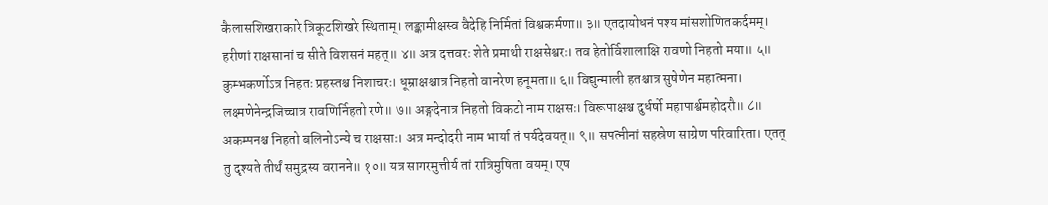कैलासशिखराकारे त्रिकूटशिखरे स्थिताम्। लङ्कामीक्षस्व वैदेहि निर्मितां विश्वकर्मणा॥ ३॥ एतदायोधनं पश्य मांसशोणितकर्दमम्। हरीणां राक्षसानां च सीते विशसनं महत्॥ ४॥ अत्र दत्तवरः शेते प्रमाथी राक्षसेश्वरः। तव हेतोर्विशालाक्षि रावणो निहतो मया॥ ५॥ कुम्भकर्णोऽत्र निहतः प्रहस्तश्च निशाचरः। धूम्राक्षश्चात्र निहतो वानरेण हनूमता॥ ६॥ विद्युन्माली हतश्चात्र सुषेणेन महात्मना। लक्ष्मणेनेन्द्रजिच्चात्र रावणिर्निहतो रणे॥ ७॥ अङ्गदेनात्र निहतो विकटो नाम राक्षसः। विरूपाक्षश्च दुर्धर्षो महापार्श्वमहोदरौ॥ ८॥ अकम्पनश्च निहतो बलिनोऽन्ये च राक्षसाः। अत्र मन्दोदरी नाम भार्या तं पर्यदेवयत्॥ ९॥ सपत्नीनां सहस्रेण साग्रेण परिवारिता। एतत् तु दृश्यते तीर्थं समुद्रस्य वरानने॥ १०॥ यत्र सागरमुत्तीर्य तां रात्रिमुषिता वयम्। एष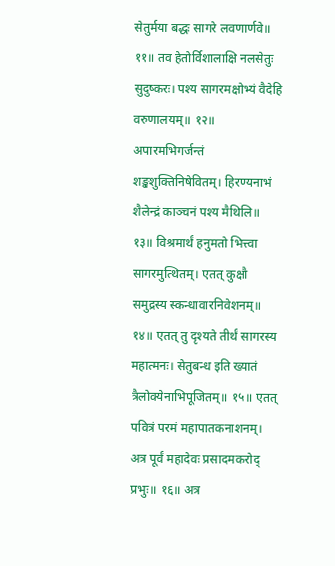सेतुर्मया बद्धः सागरे लवणार्णवे॥ ११॥ तव हेतोर्विशालाक्षि नलसेतुः सुदुष्करः। पश्य सागरमक्षोभ्यं वैदेहि वरुणालयम्॥ १२॥ अपारमभिगर्जन्तं शङ्खशुक्तिनिषेवितम्। हिरण्यनाभं शैलेन्द्रं काञ्चनं पश्य मैथिलि॥ १३॥ विश्रमार्थं हनुमतो भित्त्वा सागरमुत्थितम्। एतत् कुक्षौ समुद्रस्य स्कन्धावारनिवेशनम्॥ १४॥ एतत् तु दृश्यते तीर्थं सागरस्य महात्मनः। सेतुबन्ध इति ख्यातं त्रैलोक्येनाभिपूजितम्॥ १५॥ एतत् पवित्रं परमं महापातकनाशनम्। अत्र पूर्वं महादेवः प्रसादमकरोद् प्रभुः॥ १६॥ अत्र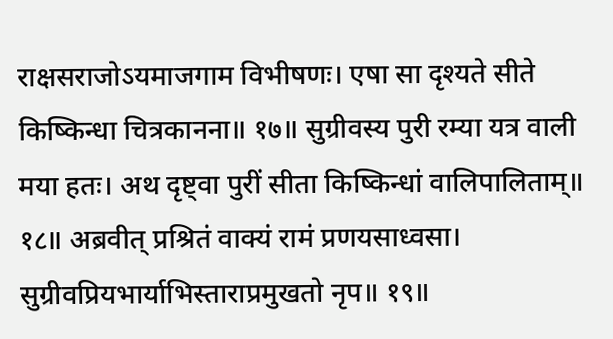राक्षसराजोऽयमाजगाम विभीषणः। एषा सा दृश्यते सीते किष्किन्धा चित्रकानना॥ १७॥ सुग्रीवस्य पुरी रम्या यत्र वाली मया हतः। अथ दृष्ट्वा पुरीं सीता किष्किन्धां वालिपालिताम्॥ १८॥ अब्रवीत् प्रश्रितं वाक्यं रामं प्रणयसाध्वसा। सुग्रीवप्रियभार्याभिस्ताराप्रमुखतो नृप॥ १९॥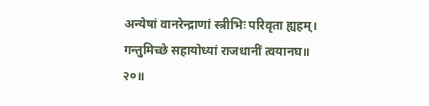अन्येषां वानरेन्द्राणां स्त्रीभिः परिवृता ह्यहम्। गन्तुमिच्छे सहायोध्यां राजधानीं त्वयानघ॥ २०॥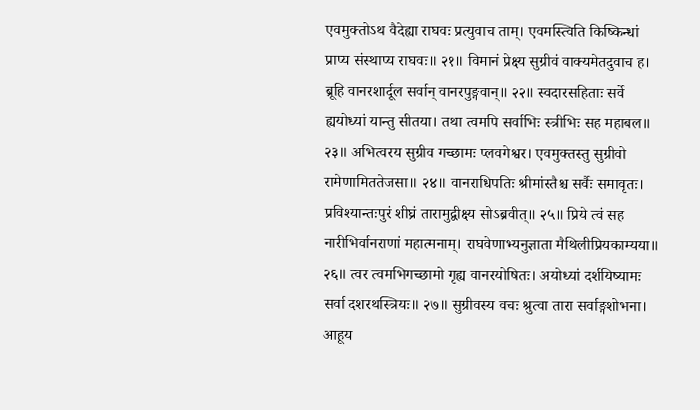एवमुक्तोऽथ वैदेह्या राघवः प्रत्युवाच ताम्। एवमस्त्विति किष्किन्धां प्राप्य संस्थाप्य राघवः॥ २१॥ विमानं प्रेक्ष्य सुग्रीवं वाक्यमेतदुवाच ह। ब्रूहि वानरशार्दूल सर्वान् वानरपुङ्गवान्॥ २२॥ स्वदारसहिताः सर्वे ह्ययोध्यां यान्तु सीतया। तथा त्वमपि सर्वाभिः स्त्रीभिः सह महाबल॥ २३॥ अभित्वरय सुग्रीव गच्छामः प्लवगेश्वर। एवमुक्तस्तु सुग्रीवो रामेणामिततेजसा॥ २४॥ वानराधिपतिः श्रीमांस्तैश्च सर्वैः समावृतः। प्रविश्यान्तःपुरं शीघ्रं तारामुद्वीक्ष्य सोऽब्रवीत्॥ २५॥ प्रिये त्वं सह नारीभिर्वानराणां महात्मनाम्। राघवेणाभ्यनुज्ञाता मैथिलीप्रियकाम्यया॥ २६॥ त्वर त्वमभिगच्छामो गृह्य वानरयोषितः। अयोध्यां दर्शयिष्यामः सर्वा दशरथस्त्रियः॥ २७॥ सुग्रीवस्य वचः श्रुत्वा तारा सर्वाङ्गशोभना। आहूय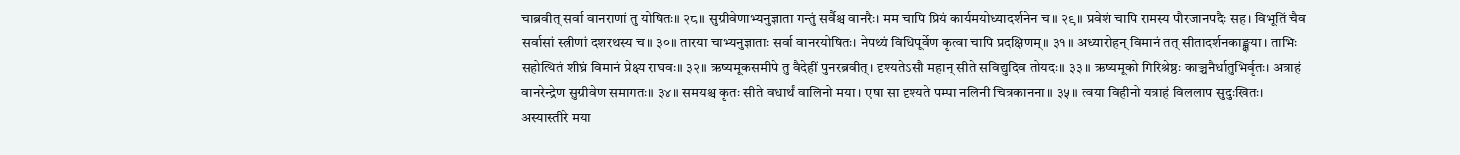चाब्रवीत् सर्वा वानराणां तु योषितः॥ २८॥ सुग्रीवेणाभ्यनुज्ञाता गन्तुं सर्वैश्च वानरैः। मम चापि प्रियं कार्यमयोध्यादर्शनेन च॥ २९॥ प्रवेशं चापि रामस्य पौरजानपदैः सह। विभूतिं चैव सर्वासां स्त्रीणां दशरथस्य च॥ ३०॥ तारया चाभ्यनुज्ञाताः सर्वा वानरयोषितः। नेपथ्यं विधिपूर्वेण कृत्वा चापि प्रदक्षिणम्॥ ३१॥ अध्यारोहन् विमानं तत् सीतादर्शनकाङ्क्षया। ताभिः सहोत्थितं शीघ्रं विमानं प्रेक्ष्य राघवः॥ ३२॥ ऋष्यमूकसमीपे तु वैदेहीं पुनरब्रवीत्। दृश्यतेऽसौ महान् सीते सविद्युदिव तोयदः॥ ३३॥ ऋष्यमूको गिरिश्रेष्ठः काञ्चनैर्धातुभिर्वृतः। अत्राहं वानरेन्द्रेण सुग्रीवेण समागतः॥ ३४॥ समयश्च कृतः सीते वधार्थं वालिनो मया। एषा सा दृश्यते पम्पा नलिनी चित्रकानना॥ ३५॥ त्वया विहीनो यत्राहं विललाप सुदुःखितः। अस्यास्तीरे मया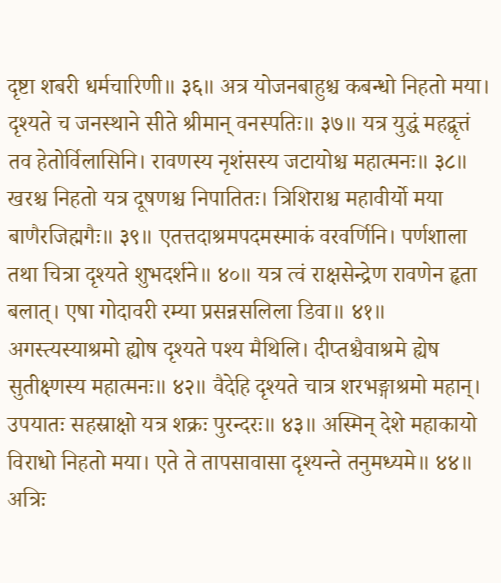दृष्टा शबरी धर्मचारिणी॥ ३६॥ अत्र योजनबाहुश्च कबन्धो निहतो मया। दृश्यते च जनस्थाने सीते श्रीमान् वनस्पतिः॥ ३७॥ यत्र युद्धं महद्वृत्तं तव हेतोर्विलासिनि। रावणस्य नृशंसस्य जटायोश्च महात्मनः॥ ३८॥ खरश्च निहतो यत्र दूषणश्च निपातितः। त्रिशिराश्च महावीर्यो मया बाणैरजिह्मगैः॥ ३९॥ एतत्तदाश्रमपदमस्माकं वरवर्णिनि। पर्णशाला तथा चित्रा दृश्यते शुभदर्शने॥ ४०॥ यत्र त्वं राक्षसेन्द्रेण रावणेन हृता बलात्। एषा गोदावरी रम्या प्रसन्नसलिला डिवा॥ ४१॥ अगस्त्यस्याश्रमो ह्योष दृश्यते पश्य मैथिलि। दीप्तश्चैवाश्रमे ह्येष सुतीक्ष्णस्य महात्मनः॥ ४२॥ वैदेहि दृश्यते चात्र शरभङ्गाश्रमो महान्। उपयातः सहस्राक्षो यत्र शक्रः पुरन्दरः॥ ४३॥ अस्मिन् देशे महाकायो विराधो निहतो मया। एते ते तापसावासा दृश्यन्ते तनुमध्यमे॥ ४४॥ अत्रिः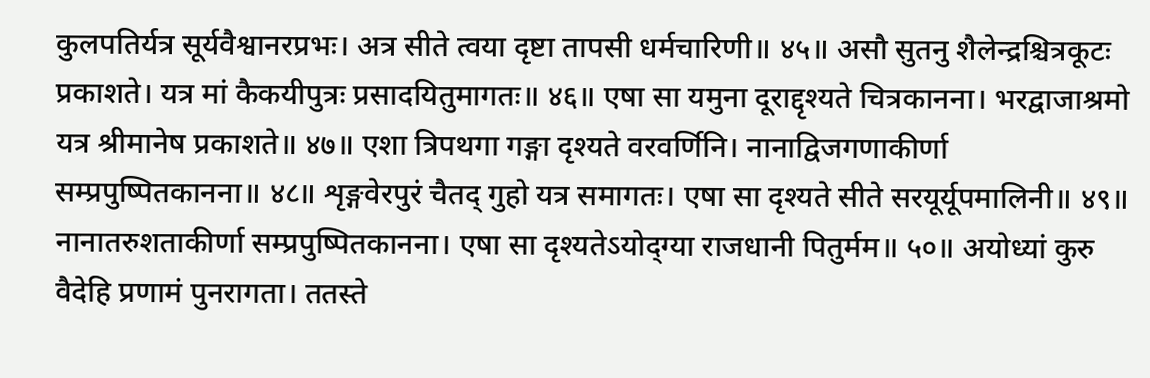कुलपतिर्यत्र सूर्यवैश्वानरप्रभः। अत्र सीते त्वया दृष्टा तापसी धर्मचारिणी॥ ४५॥ असौ सुतनु शैलेन्द्रश्चित्रकूटः प्रकाशते। यत्र मां कैकयीपुत्रः प्रसादयितुमागतः॥ ४६॥ एषा सा यमुना दूराद्दृश्यते चित्रकानना। भरद्वाजाश्रमो यत्र श्रीमानेष प्रकाशते॥ ४७॥ एशा त्रिपथगा गङ्गा दृश्यते वरवर्णिनि। नानाद्विजगणाकीर्णा सम्प्रपुष्पितकानना॥ ४८॥ शृङ्गवेरपुरं चैतद् गुहो यत्र समागतः। एषा सा दृश्यते सीते सरयूर्यूपमालिनी॥ ४९॥ नानातरुशताकीर्णा सम्प्रपुष्पितकानना। एषा सा दृश्यतेऽयोद्ग्या राजधानी पितुर्मम॥ ५०॥ अयोध्यां कुरु वैदेहि प्रणामं पुनरागता। ततस्ते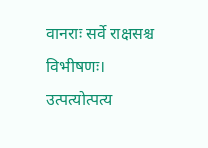वानराः सर्वे राक्षसश्च विभीषणः। उत्पत्योत्पत्य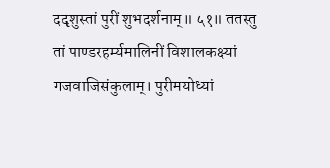ददृशुस्तां पुरीं शुभदर्शनाम्॥ ५१॥ ततस्तु तां पाण्डरहर्म्यमालिनीं विशालकक्ष्यां गजवाजिसंकुलाम्। पुरीमयोध्यां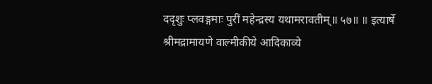ददृशुः प्लवङ्गमाः पुरीं महेन्द्रस्य यथामरावतीम्॥ ५७॥ ॥ इत्यार्षे श्रीमद्रामायणे वाल्मीकीये आदिकाव्ये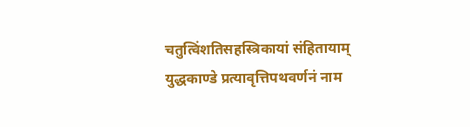चतुत्विंशतिसहस्त्रिकायां संहितायाम् युद्धकाण्डे प्रत्यावृत्तिपथवर्णनं नाम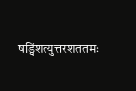षड्विंशत्युत्तरशततमः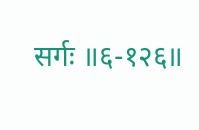सर्गः ॥६-१२६॥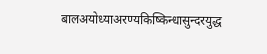बालअयोध्याअरण्यकिष्किन्धासुन्दरयुद्ध